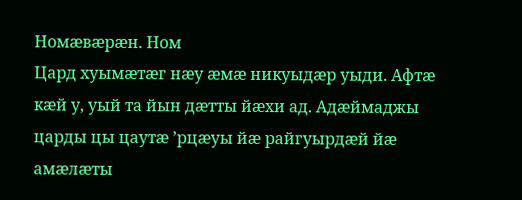Номæвæрæн. Ном
Цард хуымæтæг нæу æмæ никуыдæр уыди. Афтæ кæй у, уый та йын дæтты йæхи ад. Адæймаджы царды цы цаутæ ’рцæуы йæ райгуырдæй йæ амæлæты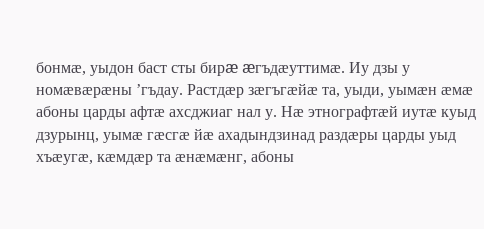бонмæ, уыдон баст сты бирæ æгъдæуттимæ. Иу дзы у номæвæрæны ’гъдау. Растдæр зæгъгæйæ та, уыди, уымæн æмæ абоны царды афтæ ахсджиаг нал у. Нæ этнографтæй иутæ куыд дзурынц, уымæ гæсгæ йæ ахадындзинад раздæры царды уыд хъæугæ, кæмдæр та æнæмæнг, абоны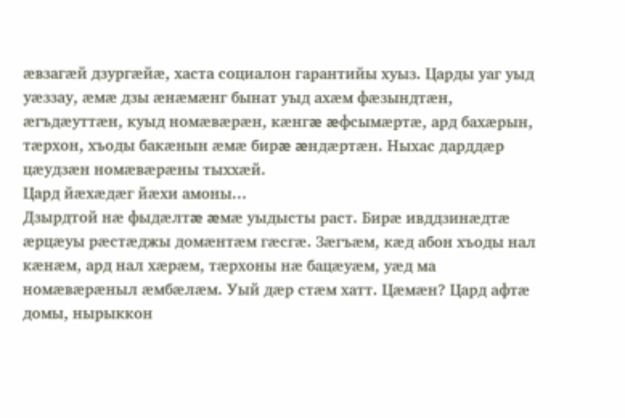æвзагæй дзургæйæ, хаста социалон гарантийы хуыз. Царды уаг уыд уæззау, æмæ дзы æнæмæнг бынат уыд ахæм фæзындтæн, æгъдæуттæн, куыд номæвæрæн, кæнгæ æфсымæртæ, ард бахæрын, тæрхон, хъоды бакæнын æмæ бирæ æндæртæн. Ныхас дарддæр цæудзæн номæвæрæны тыххæй.
Цард йæхæдæг йæхи амоны...
Дзырдтой нæ фыдæлтæ æмæ уыдысты раст. Бирæ ивддзинæдтæ æрцæуы рæстæджы домæнтæм гæсгæ. Зæгъæм, кæд абон хъоды нал кæнæм, ард нал хæрæм, тæрхоны нæ бацæуæм, уæд ма номæвæрæныл æмбæлæм. Уый дæр стæм хатт. Цæмæн? Цард афтæ домы, нырыккон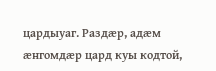цардыуаг. Раздæр, адæм æнгомдæр цард куы кодтой,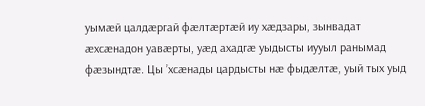уымæй цалдæргай фæлтæртæй иу хæдзары, зынвадат æхсæнадон уавæрты, уæд ахадгæ уыдысты иууыл ранымад фæзындтæ. Цы ’хсæнады цардысты нæ фыдæлтæ, уый тых уыд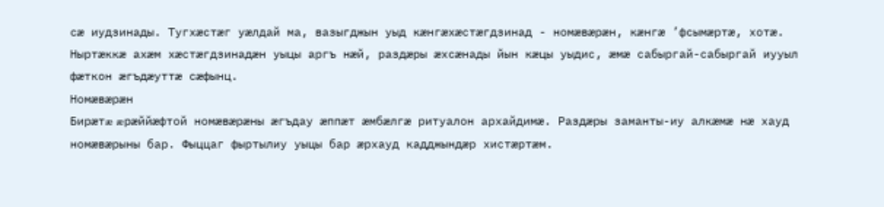сæ иудзинады. Тугхæстæг уæлдай ма, вазыгджын уыд кæнгæхæстæгдзинад - номæвæрæн, кæнгæ ’фсымæртæ, хотæ. Ныртæккæ ахæм хæстæгдзинадæн уыцы аргъ нæй, раздæры æхсæнады йын кæцы уыдис, æмæ сабыргай-сабыргай иууыл фæткон æгъдæуттæ сæфынц.
Номæвæрæн
Бирæтæ æрæййæфтой номæвæрæны æгъдау æппæт æмбæлгæ ритуалон архайдимæ. Раздæры заманты-иу алкæмæ нæ хауд номæвæрыны бар. Фыццаг фыртылиу уыцы бар æрхауд кадджындæр хистæртæм.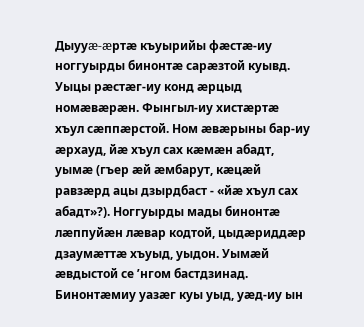Дыууæ-æртæ къуырийы фæстæ-иу ноггуырды бинонтæ сарæзтой куывд. Уыцы рæстæг-иу конд æрцыд номæвæрæн. Фынгыл-иу хистæртæ хъул сæппæрстой. Ном æвæрыны бар-иу æрхауд, йæ хъул сах кæмæн абадт, уымæ (гъер æй æмбарут, кæцæй равзæрд ацы дзырдбаст - «йæ хъул сах абадт»?). Ноггуырды мады бинонтæ лæппуйæн лæвар кодтой, цыдæриддæр дзаумæттæ хъуыд, уыдон. Уымæй æвдыстой се ’нгом бастдзинад. Бинонтæмиу уазæг куы уыд, уæд-иу ын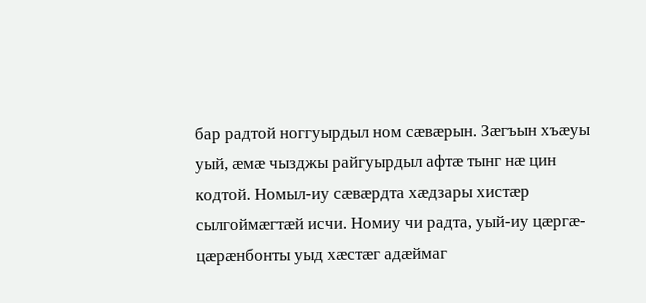бар радтой ноггуырдыл ном сæвæрын. Зæгъын хъæуы уый, æмæ чызджы райгуырдыл афтæ тынг нæ цин кодтой. Номыл-иу сæвæрдта хæдзары хистæр сылгоймæгтæй исчи. Номиу чи радта, уый-иу цæргæ-цæрæнбонты уыд хæстæг адæймаг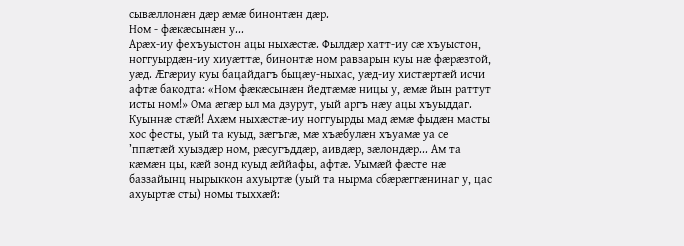сывæллонæн дæр æмæ бинонтæн дæр.
Ном - фæкæсынæн у...
Арæх-иу фехъуыстон ацы ныхæстæ. Фылдæр хатт-иу сæ хъуыстон, ноггуырдæн-иу хиуæттæ, бинонтæ ном равзарын куы нæ фæрæзтой, уæд. Æгæриу куы бацайдагъ быцæу-ныхас, уæд-иу хистæртæй исчи афтæ бакодта: «Ном фæкæсынæн йедтæмæ ницы у, æмæ йын раттут исты ном!» Ома æгæр ыл ма дзурут, уый аргъ нæу ацы хъуыддаг. Куыннæ стæй! Ахæм ныхæстæ-иу ноггуырды мад æмæ фыдæн масты хос фесты, уый та куыд, зæгъгæ, мæ хъæбулæн хъуамæ уа се ’ппæтæй хуыздæр ном, рæсугъддæр, аивдæр, зæлондæр... Ам та кæмæн цы, кæй зонд куыд æййафы, афтæ. Уымæй фæсте нæ баззайынц нырыккон ахуыртæ (уый та нырма сбæрæггæнинаг у, цас ахуыртæ сты) номы тыххæй: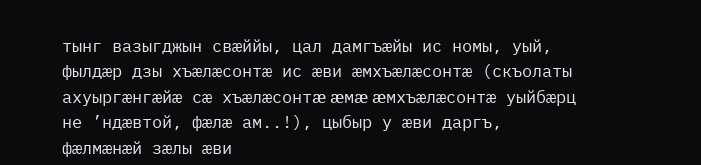тынг вазыгджын свæййы, цал дамгъæйы ис номы, уый, фылдæр дзы хъæлæсонтæ ис æви æмхъæлæсонтæ (скъолаты ахуыргæнгæйæ сæ хъæлæсонтæ æмæ æмхъæлæсонтæ уыйбæрц не ’ндæвтой, фæлæ ам..!), цыбыр у æви даргъ, фæлмæнæй зæлы æви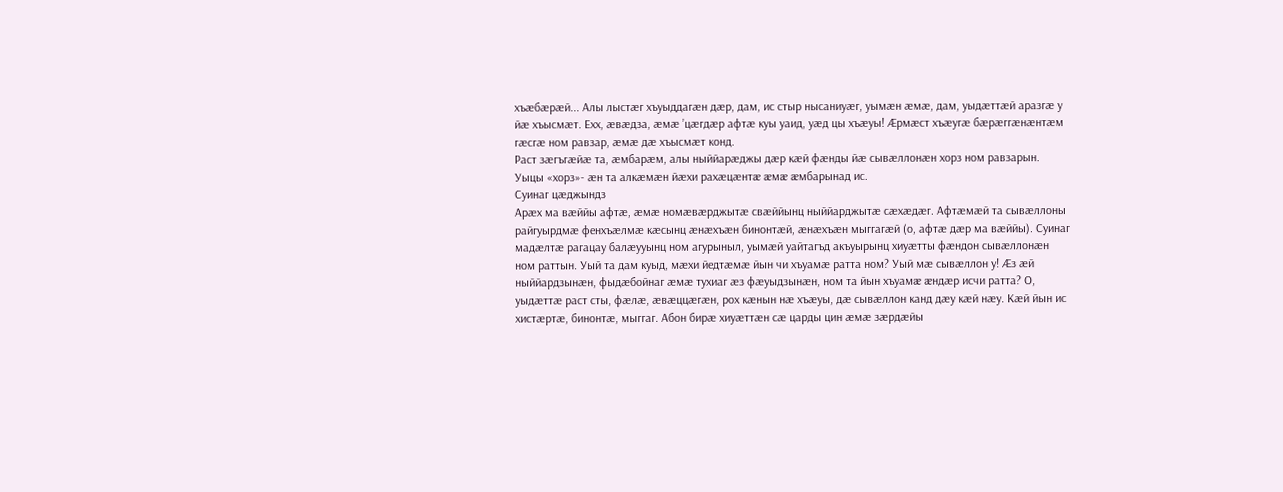хъæбæрæй... Алы лыстæг хъуыддагæн дæр, дам, ис стыр нысаниуæг, уымæн æмæ, дам, уыдæттæй аразгæ у йæ хъысмæт. Ехх, æвæдза, æмæ ’цæгдæр афтæ куы уаид, уæд цы хъæуы! Æрмæст хъæугæ бæрæггæнæнтæм гæсгæ ном равзар, æмæ дæ хъысмæт конд.
Раст зæгъгæйæ та, æмбарæм, алы ныййарæджы дæр кæй фæнды йæ сывæллонæн хорз ном равзарын. Уыцы «хорз»- æн та алкæмæн йæхи рахæцæнтæ æмæ æмбарынад ис.
Суинаг цæджындз
Арæх ма вæййы афтæ, æмæ номæвæрджытæ свæййынц ныййарджытæ сæхæдæг. Афтæмæй та сывæллоны райгуырдмæ фенхъæлмæ кæсынц æнæхъæн бинонтæй, æнæхъæн мыггагæй (о, афтæ дæр ма вæййы). Суинаг мадæлтæ рагацау балæууынц ном агурыныл, уымæй уайтагъд акъуырынц хиуæтты фæндон сывæллонæн ном раттын. Уый та дам куыд, мæхи йедтæмæ йын чи хъуамæ ратта ном? Уый мæ сывæллон у! Æз æй ныййардзынæн, фыдæбойнаг æмæ тухиаг æз фæуыдзынæн, ном та йын хъуамæ æндæр исчи ратта? О, уыдæттæ раст сты, фæлæ, æвæццæгæн, рох кæнын нæ хъæуы, дæ сывæллон канд дæу кæй нæу. Кæй йын ис хистæртæ, бинонтæ, мыггаг. Абон бирæ хиуæттæн сæ царды цин æмæ зæрдæйы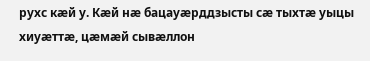рухс кæй у. Кæй нæ бацауæрддзысты сæ тыхтæ уыцы хиуæттæ, цæмæй сывæллон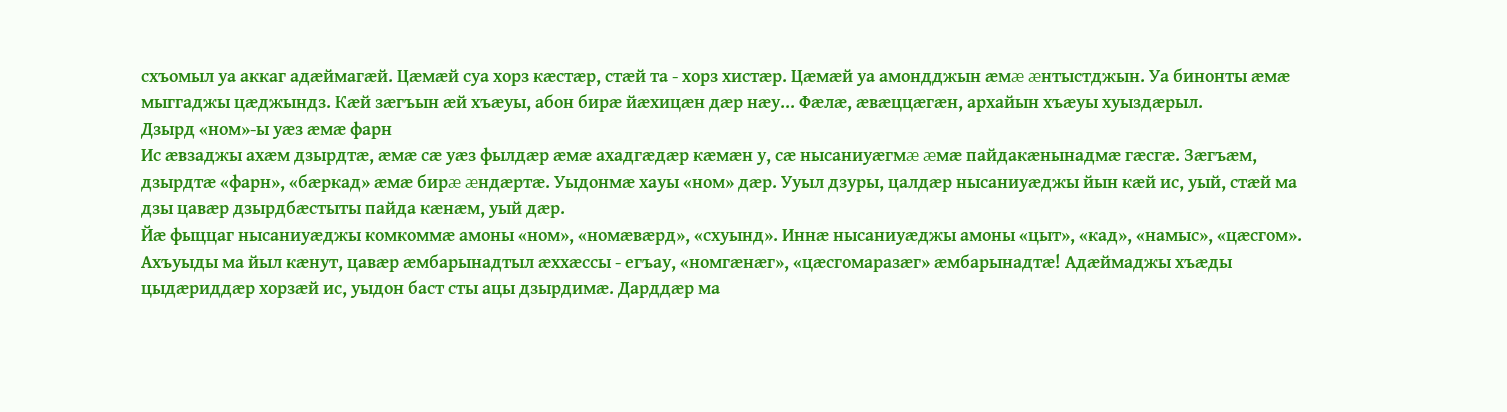схъомыл уа аккаг адæймагæй. Цæмæй суа хорз кæстæр, стæй та - хорз хистæр. Цæмæй уа амондджын æмæ æнтыстджын. Уа бинонты æмæ мыггаджы цæджындз. Кæй зæгъын æй хъæуы, абон бирæ йæхицæн дæр нæу... Фæлæ, æвæццæгæн, архайын хъæуы хуыздæрыл.
Дзырд «ном»-ы уæз æмæ фарн
Ис æвзаджы ахæм дзырдтæ, æмæ сæ уæз фылдæр æмæ ахадгæдæр кæмæн у, сæ нысаниуæгмæ æмæ пайдакæнынадмæ гæсгæ. Зæгъæм, дзырдтæ «фарн», «бæркад» æмæ бирæ æндæртæ. Уыдонмæ хауы «ном» дæр. Ууыл дзуры, цалдæр нысаниуæджы йын кæй ис, уый, стæй ма дзы цавæр дзырдбæстыты пайда кæнæм, уый дæр.
Йæ фыццаг нысаниуæджы комкоммæ амоны «ном», «номæвæрд», «схуынд». Иннæ нысаниуæджы амоны «цыт», «кад», «намыс», «цæсгом». Ахъуыды ма йыл кæнут, цавæр æмбарынадтыл æххæссы - егъау, «номгæнæг», «цæсгомаразæг» æмбарынадтæ! Адæймаджы хъæды цыдæриддæр хорзæй ис, уыдон баст сты ацы дзырдимæ. Дарддæр ма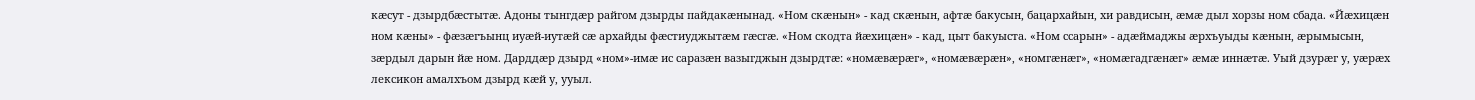кæсут - дзырдбæстытæ. Адоны тынгдæр райгом дзырды пайдакæнынад. «Ном скæнын» - кад скæнын, афтæ бакусын, бацархайын, хи равдисын, æмæ дыл хорзы ном сбада. «Йæхицæн ном кæны» - фæзæгъынц иуæй-иутæй сæ архайды фæстиуджытæм гæсгæ. «Ном скодта йæхицæн» - кад, цыт бакуыста. «Ном ссарын» - адæймаджы æрхъуыды кæнын, æрымысын, зæрдыл дарын йæ ном. Дарддæр дзырд «ном»-имæ ис саразæн вазыгджын дзырдтæ: «номæвæрæг», «номæвæрæн», «номгæнæг», «номæгадгæнæг» æмæ иннæтæ. Уый дзурæг у, уæрæх лексикон амалхъом дзырд кæй у, ууыл.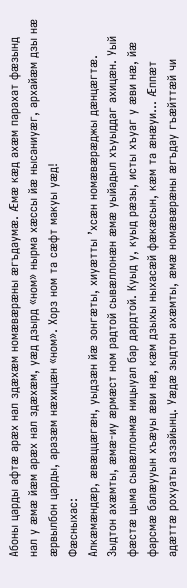Абоны царды афтæ арæх нал здæхæм номæвæрæны æгъдаумæ. Æмæ кæд ахæм парахат фæзынд нал у æмæ йæм арæх нал здæхæм, уæд дзырд «ном» нырма хæссы йæ нысаниуæг, архайæм дзы нæ æрвылбон царды, аразæм нæхицæн «ном». Хорз ном та сæфт макуы уæд!
Фæсныхас:
Алкæмæндæр, æвæццæгæн, уыдзæн йæ зонгæты, хиуæтты ’хсæн номæвæрæджы дæнцæгтæ. Зыдтон ахæмты, æмæ-иу æрмæст ном радтой сывæллонæн æмæ уыйадыл хъуыддаг ахицæн. Уый фæстæ цыма сывæллонмæ ницыуал бар дардтой. Куыд у, куыд рæзы, исты хъуаг у æви нæ, йæ фарсмæ балæууын хъæуы æви нæ, кæм дзыхы ныхасæй фæкæсын, кæм та æнæуи... Æппæт адæттæ рохуаты аззайынц. Уæдæ зыдтон ахæмты, æмæ номæвæрæны æгъдау гъæйттæй чи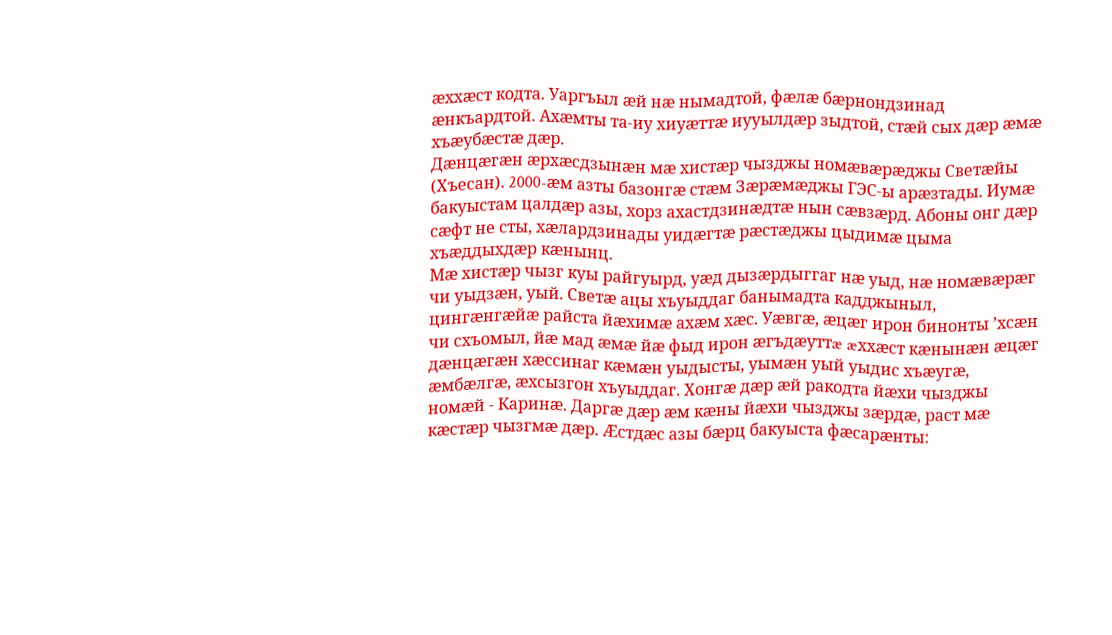æххæст кодта. Уаргъыл æй нæ нымадтой, фæлæ бæрнондзинад æнкъардтой. Ахæмты та-иу хиуæттæ иууылдæр зыдтой, стæй сых дæр æмæ хъæубæстæ дæр.
Дæнцæгæн æрхæсдзынæн мæ хистæр чызджы номæвæрæджы Светæйы (Хъесан). 2000-æм азты базонгæ стæм Зæрæмæджы ГЭС-ы арæзтады. Иумæ бакуыстам цалдæр азы, хорз ахастдзинæдтæ нын сæвзæрд. Абоны онг дæр сæфт не сты, хæлардзинады уидæгтæ рæстæджы цыдимæ цыма хъæддыхдæр кæнынц.
Мæ хистæр чызг куы райгуырд, уæд дызæрдыггаг нæ уыд, нæ номæвæрæг чи уыдзæн, уый. Светæ ацы хъуыддаг банымадта кадджыныл, цингæнгæйæ райста йæхимæ ахæм хæс. Уæвгæ, æцæг ирон бинонты ’хсæн чи схъомыл, йæ мад æмæ йæ фыд ирон æгъдæуттæ æххæст кæнынæн æцæг дæнцæгæн хæссинаг кæмæн уыдысты, уымæн уый уыдис хъæугæ, æмбæлгæ, æхсызгон хъуыддаг. Хонгæ дæр æй ракодта йæхи чызджы номæй - Каринæ. Даргæ дæр æм кæны йæхи чызджы зæрдæ, раст мæ кæстæр чызгмæ дæр. Æстдæс азы бæрц бакуыста фæсарæнты: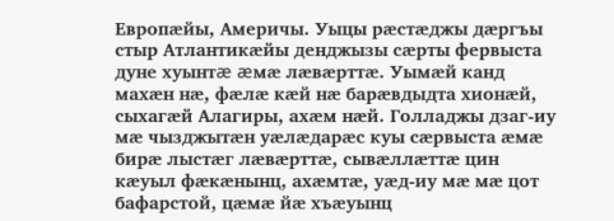Европæйы, Америчы. Уыцы рæстæджы дæргъы стыр Атлантикæйы денджызы сæрты фервыста дуне хуынтæ æмæ лæвæрттæ. Уымæй канд махæн нæ, фæлæ кæй нæ барæвдыдта хионæй, сыхагæй Алагиры, ахæм нæй. Голладжы дзаг-иу мæ чызджытæн уæлæдарæс куы сæрвыста æмæ бирæ лыстæг лæвæрттæ, сывæллæттæ цин кæуыл фæкæнынц, ахæмтæ, уæд-иу мæ мæ цот бафарстой, цæмæ йæ хъæуынц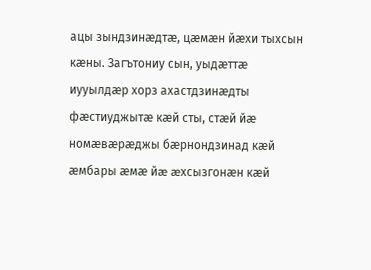ацы зындзинæдтæ, цæмæн йæхи тыхсын кæны. Загътониу сын, уыдæттæ иууылдæр хорз ахастдзинæдты фæстиуджытæ кæй сты, стæй йæ номæвæрæджы бæрнондзинад кæй æмбары æмæ йæ æхсызгонæн кæй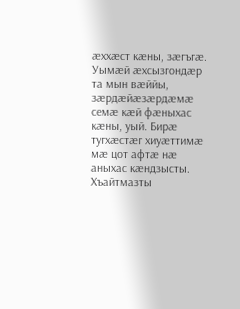æххæст кæны, зæгъгæ. Уымæй æхсызгондæр та мын вæййы, зæрдæйæзæрдæмæ семæ кæй фæныхас кæны, уый. Бирæ тугхæстæг хиуæттимæ мæ цот афтæ нæ аныхас кæндзысты.
Хъайтмазты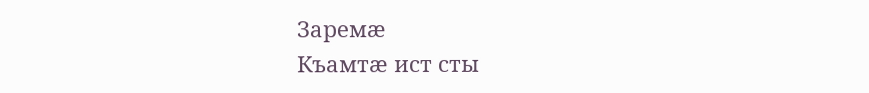Заремæ
Къамтæ ист сты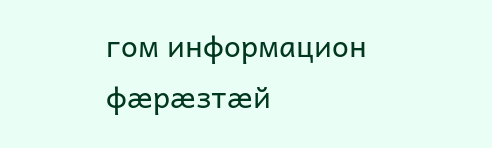гом информацион фæрæзтæй